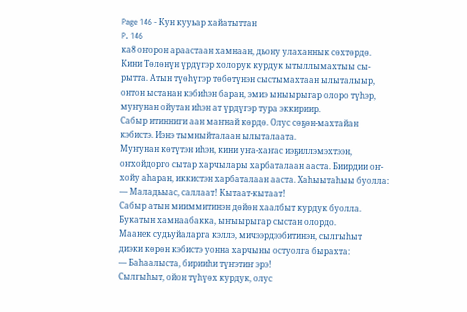Page 146 - Кун кууьар хайатыттан
P. 146
ка8 оҥорон араастаан хамнаан, дьону улаханнык сөхтөрдө.
Кини Төлөнүн үрдүгэр холорук курдук ытыллымахтыы сы-
рытта. Атын түөһүгэр төбөтүнэн сыстымахтаан ылыталыыр,
онтон ыстанан кэбиһэн баран, эмиэ ыныырыгар олоро түһэр,
муҥунан ойутан иһэн ат үрдүгэр тура эккириир.
Сабыр итинниги аан маҥнай көрдө. Олус сөҕөн-махтайан
кэбистэ. Иэнэ тымныйталаан ылыталаата.
Муҥунан көтүтэн иһэн, кини уҥа-хаҥас иэҕиллэмэхтээн,
оҥхойдорго сытар харчылары харбаталаан ааста. Биирдии оҥ-
хойу аһаран, иккистэн харбаталаан ааста. Хаһыытаһыы буолла:
— Маладьыас, саллаат! Кытаат-кытаат!
Сабыр атын мииммитинэн дөйөн хаалбыт курдук буолла.
Букатын хамнаабакка, ыҥыырыгар сыстан олордо.
Маанек судьуйаларга кэллэ, мичээрдээбитинэн, сылгыһыт
диэки көрөн кэбистэ уонна харчыны остуолга бырахта:
— Баһаалыста, бирииһи түҥэтиҥ эрэ!
Сылгыһыт, ойон түһүөх курдук, олус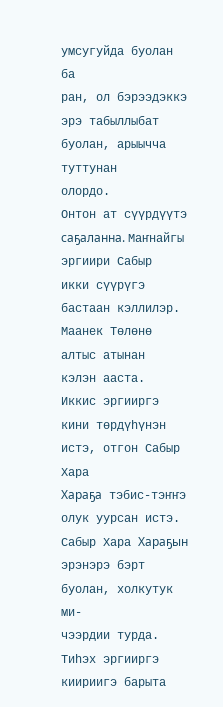умсугуйда буолан ба
ран, ол бэрээдэккэ эрэ табыллыбат буолан, арыычча туттунан
олордо.
Онтон ат сүүрдүүтэ саҕаланна. Маҥнайгы эргиири Сабыр
икки сүүрүгэ бастаан кэллилэр. Маанек Төлөнө алтыс атынан
кэлэн ааста.
Иккис эргииргэ кини төрдүһүнэн истэ, отгон Сабыр Хара
Хараҕа тэбис-тэҥҥэ олук уурсан истэ.
Сабыр Хара Хараҕын эрэнэрэ бэрт буолан, холкутук ми-
чээрдии турда.
Тиһэх эргииргэ киириигэ барыта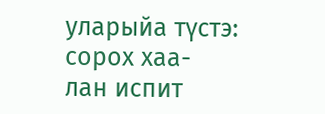уларыйа түстэ: сорох хаа-
лан испит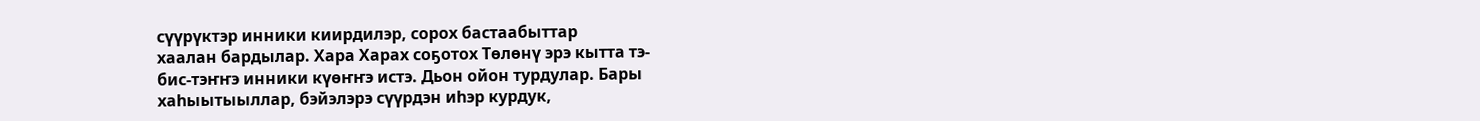сүүрүктэр инники киирдилэр, сорох бастаабыттар
хаалан бардылар. Хара Харах соҕотох Төлөнү эрэ кытта тэ-
бис-тэҥҥэ инники күөҥҥэ истэ. Дьон ойон турдулар. Бары
хаһыытыыллар, бэйэлэрэ сүүрдэн иһэр курдук,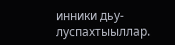инники дьу-
луспахтыыллар.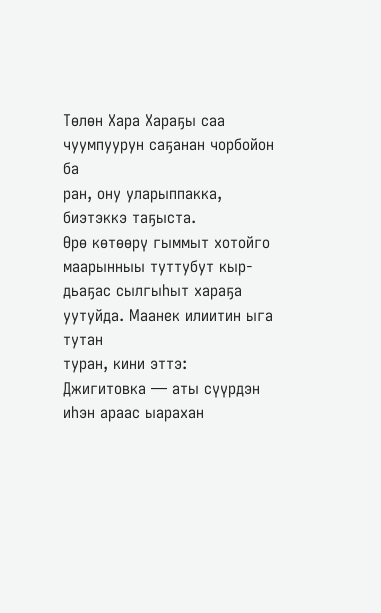Төлөн Хара Хараҕы саа чуумпуурун саҕанан чорбойон ба
ран, ону уларыппакка, биэтэккэ таҕыста.
Өрө көтөөрү гыммыт хотойго маарынныы туттубут кыр-
дьаҕас сылгыһыт хараҕа уутуйда. Маанек илиитин ыга тутан
туран, кини эттэ:
Джигитовка — аты сүүрдэн иһэн араас ыарахан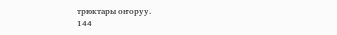трюктары оҥоруу.
144